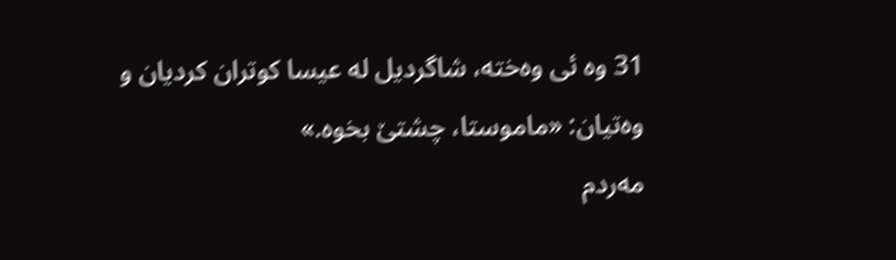31 وه ئی وەخته، شاگردیل له عیسا کوتران کردیان و وەتیان: «ماموستا، چشتێ بخوه.»
مەردم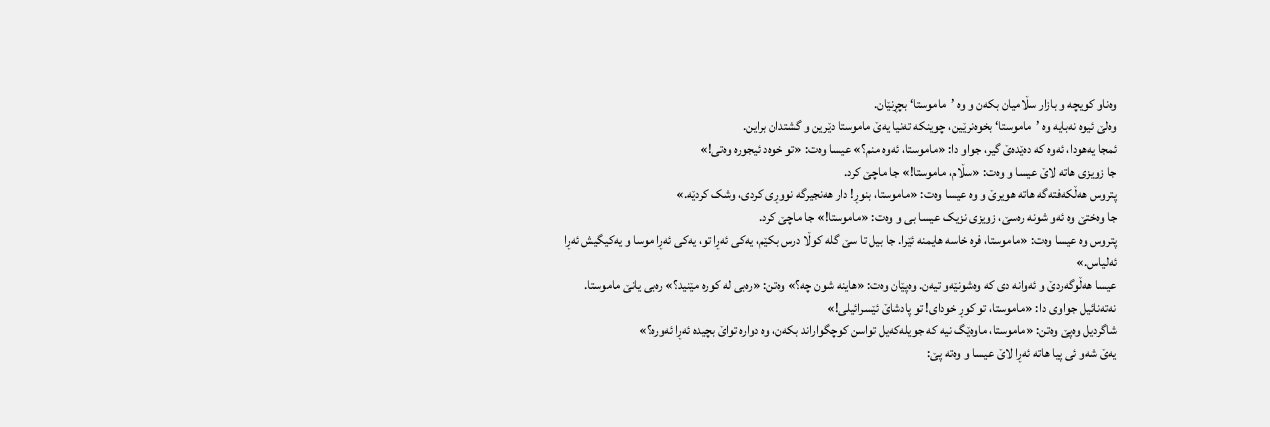وەناو کویچه و بازار سڵامیان بکەن و وه ’ماموستا‘ بچڕنێان.
وەلێ ئیوه نەبایه وه ’ماموستا‘ بخوەنرێین، چوینکه تەنیا یەێ ماموستا دێرین و گشتدان براین.
ئمجا یەهودا، ئەوه که دەێدەێ گیر، جواو دا: «ماموستا، ئەوه منم؟» عیسا وەت: «تو خوەد ئیجوره وەتی!»
جا زویزی هاته لاێ عیسا و وەت: «سڵام، ماموستا!» جا ماچێ کرد.
پتروس هەڵکەفتەگه هاته هویرێ و وه عیسا وەت: «ماموستا، بنوڕ! دار هەنجیرگه نووڕی کردی، وشک کردێه.»
جا وەختێ وه ئەو شونه رەسێ، زویزی نزیک عیسا بی و وەت: «ماموستا!» جا ماچێ کرد.
پتروس وه عیسا وەت: «ماموستا، فره خاسه هایمنه ئێرا. جا بیل تا سێ گله کوڵا درس بکێم، یەکی ئەڕا تو، یەکی ئەڕا موسا و یەکیگیش ئەڕا ئەلیاس.»
عیسا هەڵوگەردێ و ئەوانه دی که وەشونێەو تیەن. وەپێان وەت: «هاینه شون چه؟» وەتن: «رەبی له کوره مێنید؟» رەبی یانێ ماموستا.
نەتەنائیل جواوی دا: «ماموستا، تو کوڕ خودای! تو پادشاێ ئێسرائیلی!»
شاگردیل وەپێ وەتن: «ماموستا، ماوەێگ نیه که جویلەکەیل تواسن کوچگواراند بکەن، وه دواره تواێ بچیده ئەڕا ئەوره؟»
یەێ شەو ئی پیا هاته ئەڕا لاێ عیسا و وەته پێ: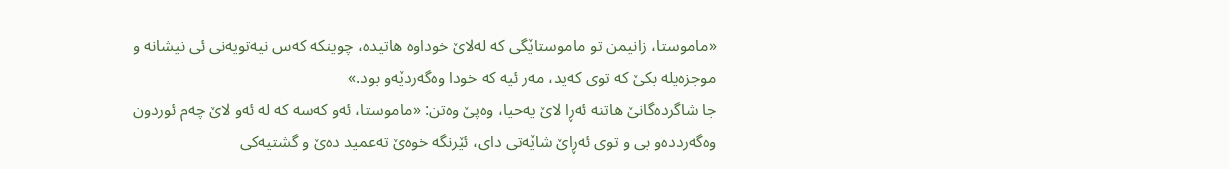«ماموستا، زانیمن تو ماموستاێگی که لەلاێ خوداوه هاتیدە، چوینکه کەس نیەتویەنی ئی نیشانه و موجزەیله بکێ که توی کەید، مەر ئیه که خودا وەگەردێەو بود.»
جا شاگردەگانێ هاتنه ئەڕا لاێ یەحیا، وەپێ وەتن: «ماموستا، ئەو کەسه که له ئەو لاێ چەم ئوردون وەگەرددەو بی و توی ئەڕاێ شاێەتی دای، ئێرنگه خوەێ تەعمید دەێ و گشتیەکی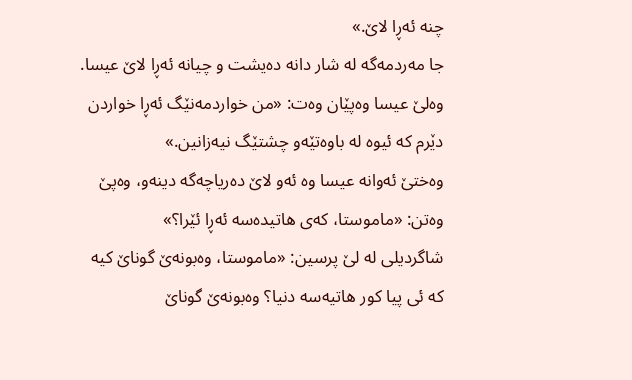چنه ئەڕا لاێ.»
جا مەردمەگه له شار دانه دەیشت و چیانه ئەڕا لاێ عیسا.
وەلێ عیسا وەپێان وەت: «من خواردمەنێگ ئەڕا خواردن دێرم که ئیوه له باوەتێەو چشتێگ نیەزانین.»
وەختێ ئەوانه عیسا وه ئەو لاێ دەریاچەگه دینەو، وەپێ وەتن: «ماموستا، کەی هاتیدەسە ئەڕا ئێرا؟»
شاگردیلی له لێ پرسین: «ماموستا، وەبونەێ گوناێ کیه که ئی پیا کور هاتیەسه دنیا؟ وەبونەێ گوناێ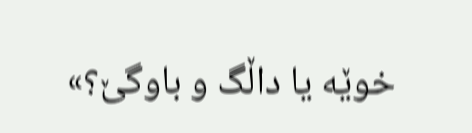خوێه یا داڵگ و باوگێ؟»